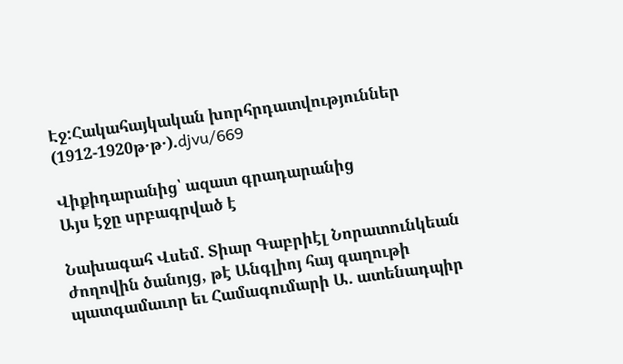Էջ:Հակահայկական խորհրդատվություններ (1912-1920թ․թ․).djvu/669

Վիքիդարանից՝ ազատ գրադարանից
Այս էջը սրբագրված է

Նախագահ Վսեմ. Տիար Գաբրիէլ Նորատունկեան ժողովին ծանոյց, թէ Անգլիոյ հայ գաղութի պատգամաւոր եւ Համագումարի Ա. ատենադպիր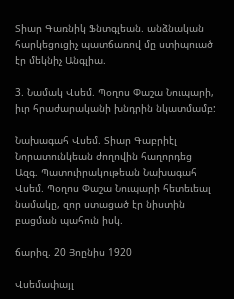Տիար Գառնիկ Ֆնտգլեան. անձնական հարկեցուցիչ պատճառով մը ստիպուած էր մեկնիչ Անգլիա.

3. Նամակ Վսեմ. Պօղոս Փաշա Նուպարի, իւր հրաժարականի խնդրին նկատմամբ:

Նախագահ Վսեմ. Տիար Գաբրիէլ Նորատունկեան ժողովին հաղորդեց Ազգ. Պատուիրակութեան Նախագահ Վսեմ. Պօղոս Փաշա Նուպարի հետեւեալ նամակը, զոր ստացած էր նիստին բացման պահուն իսկ.

ճարիզ. 20 Յոընիս 1920

Վսեմափայլ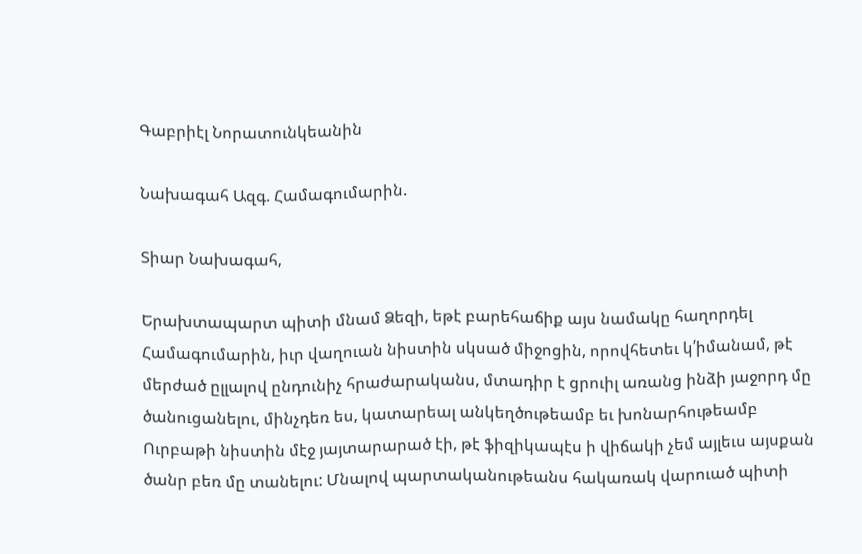Գաբրիէլ Նորատունկեանին

Նախագահ Ազգ. Համագումարին.

Տիար Նախագահ,

Երախտապարտ պիտի մնամ Ձեզի, եթէ բարեհաճիք այս նամակը հաղորդել Համագումարին, իւր վաղուան նիստին սկսած միջոցին, որովհետեւ կ՛իմանամ, թէ մերժած ըլլալով ընդունիչ հրաժարականս, մտադիր է ցրուիլ առանց ինձի յաջորդ մը ծանուցանելու, մինչդեռ ես, կատարեալ անկեղծութեամբ եւ խոնարհութեամբ Ուրբաթի նիստին մէջ յայտարարած էի, թէ ֆիզիկապէս ի վիճակի չեմ այլեւս այսքան ծանր բեռ մը տանելու: Մնալով պարտականութեանս հակառակ վարուած պիտի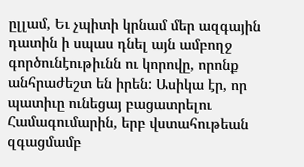ըլլամ, Եւ չպիտի կրնամ մեր ազգային դատին ի սպաս դնել այն ամբողջ գործունէութիւնն ու կորովը, որոնք անհրաժեշտ են իրեն: Ասիկա էր, որ պատիւը ունեցայ բացատրելու Համագումարին, երբ վստահութեան զգացմամբ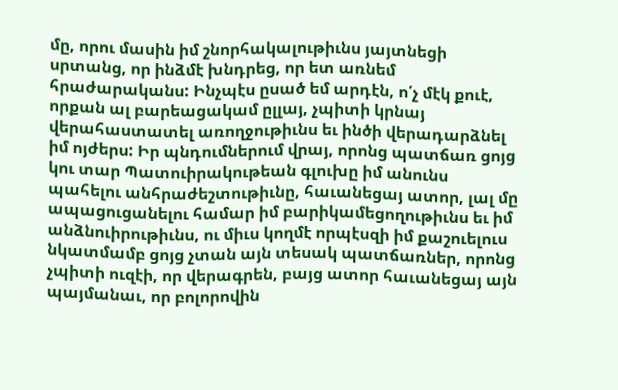մը, որու մասին իմ շնորհակալութիւնս յայտնեցի սրտանց, որ ինձմէ խնդրեց, որ ետ առնեմ հրաժարականս: Ինչպէս ըսած եմ արդէն, ո՛չ մէկ քուէ, որքան ալ բարեացակամ ըլլայ, չպիտի կրնայ վերահաստատել առողջութիւնս եւ ինծի վերադարձնել իմ ոյժերս: Իր պնդումներում վրայ, որոնց պատճառ ցոյց կու տար Պատուիրակութեան գլուխը իմ անունս պահելու անհրաժեշտութիւնը, հաւանեցայ ատոր, լալ մը ապացուցանելու համար իմ բարիկամեցողութիւնս եւ իմ անձնուիրութիւնս, ու միւս կողմէ որպէսզի իմ քաշուելուս նկատմամբ ցոյց չտան այն տեսակ պատճառներ, որոնց չպիտի ուզէի, որ վերագրեն, բայց ատոր հաւանեցայ այն պայմանաւ, որ բոլորովին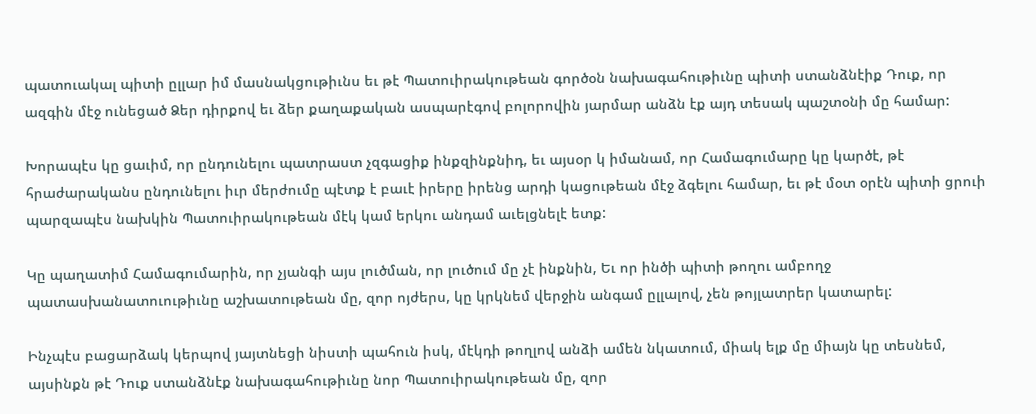պատուակալ պիտի ըլլար իմ մասնակցութիւնս եւ թէ Պատուիրակութեան գործօն նախագահութիւնը պիտի ստանձնէիք Դուք, որ ազգին մէջ ունեցած Ձեր դիրքով եւ ձեր քաղաքական ասպարէգով բոլորովին յարմար անձն էք այդ տեսակ պաշտօնի մը համար:

Խորապէս կը ցաւիմ, որ ընդունելու պատրաստ չզգացիք ինքզինքնիդ, եւ այսօր կ իմանամ, որ Համագումարը կը կարծէ, թէ հրաժարականս ընդունելու իւր մերժումը պէտք է բաւէ իրերը իրենց արդի կացութեան մէջ ձգելու համար, եւ թէ մօտ օրէն պիտի ցրուի պարզապէս նախկին Պատուիրակութեան մէկ կամ երկու անդամ աւելցնելէ ետք:

Կը պաղատիմ Համագումարին, որ չյանգի այս լուծման, որ լուծում մը չէ ինքնին, Եւ որ ինծի պիտի թողու ամբողջ պատասխանատուութիւնը աշխատութեան մը, զոր ոյժերս, կը կրկնեմ վերջին անգամ ըլլալով, չեն թոյլատրեր կատարել:

Ինչպէս բացարձակ կերպով յայտնեցի նիստի պահուն իսկ, մէկդի թողլով անձի ամեն նկատում, միակ ելք մը միայն կը տեսնեմ, այսինքն թէ Դուք ստանձնէք նախագահութիւնը նոր Պատուիրակութեան մը, զոր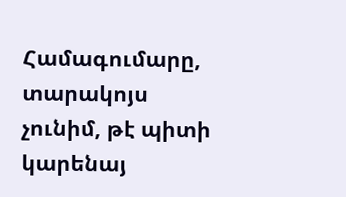Համագումարը, տարակոյս չունիմ, թէ պիտի կարենայ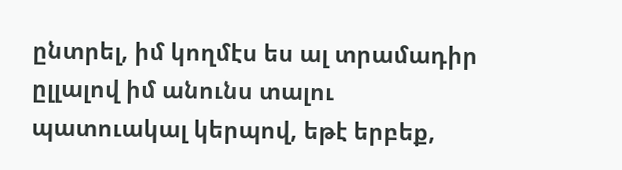ընտրել, իմ կողմէս ես ալ տրամադիր ըլլալով իմ անունս տալու պատուակալ կերպով, եթէ երբեք,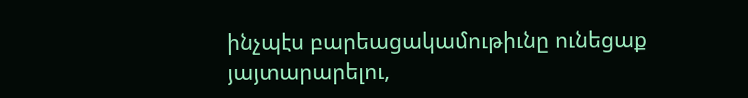ինչպէս բարեացակամութիւնը ունեցաք յայտարարելու,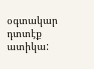օգտակար դտտէք ատիկա: